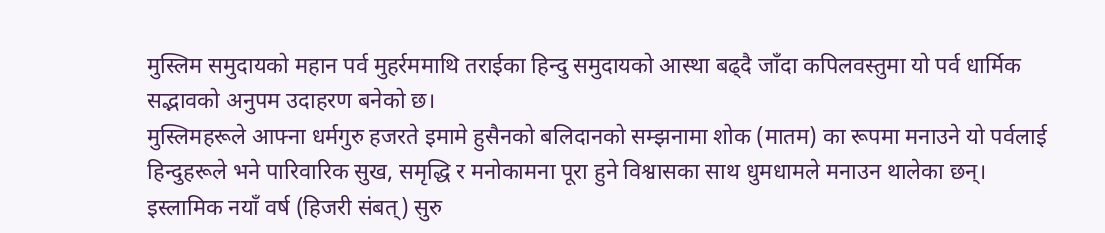मुस्लिम समुदायको महान पर्व मुहर्रममाथि तराईका हिन्दु समुदायको आस्था बढ्दै जाँदा कपिलवस्तुमा यो पर्व धार्मिक सद्भावको अनुपम उदाहरण बनेको छ।
मुस्लिमहरूले आफ्ना धर्मगुरु हजरते इमामे हुसैनको बलिदानको सम्झनामा शोक (मातम) का रूपमा मनाउने यो पर्वलाई हिन्दुहरूले भने पारिवारिक सुख, समृद्धि र मनोकामना पूरा हुने विश्वासका साथ धुमधामले मनाउन थालेका छन्।
इस्लामिक नयाँ वर्ष (हिजरी संबत्) सुरु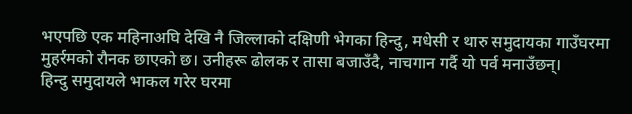भएपछि एक महिनाअघि देखि नै जिल्लाको दक्षिणी भेगका हिन्दु, मधेसी र थारु समुदायका गाउँघरमा मुहर्रमको रौनक छाएको छ। उनीहरू ढोलक र तासा बजाउँदै, नाचगान गर्दै यो पर्व मनाउँछन्।
हिन्दु समुदायले भाकल गरेर घरमा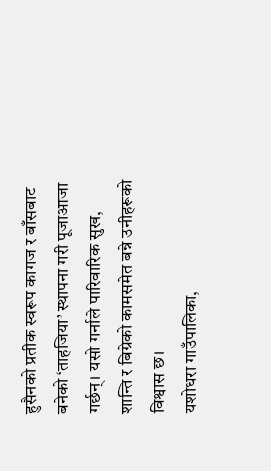हुसैनको प्रतीक स्वरूप कागज र बाँसबाट बनेको ‘ताहजिया’ स्थापना गरी पूजाआजा गर्छन्। यसो गर्नाले पारिवारिक सुख, शान्ति र बिग्रेको कामसमेत बन्ने उनीहरूको विश्वास छ।
यशोधरा गाउँपालिका,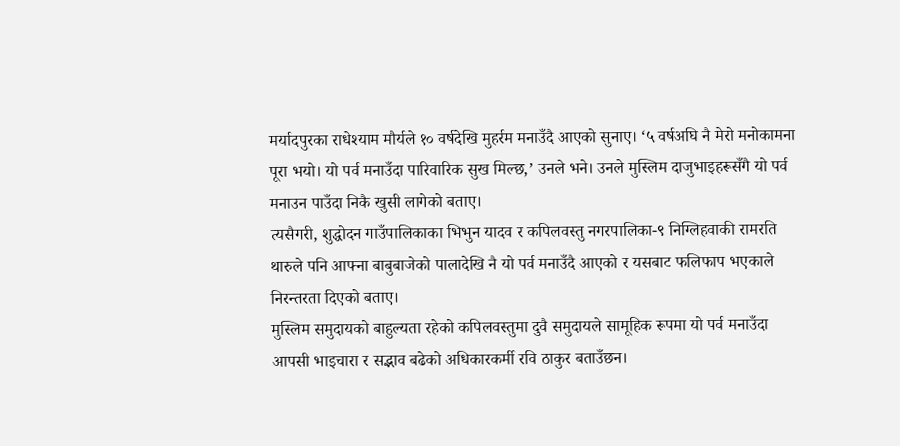मर्यादपुरका राधेश्याम मौर्यले १० वर्षदेखि मुहर्रम मनाउँदै आएको सुनाए। ‘५ वर्षअघि नै मेरो मनोकामना पूरा भयो। यो पर्व मनाउँदा पारिवारिक सुख मिल्छ,’ उनले भने। उनले मुस्लिम दाजुभाइहरूसँगै यो पर्व मनाउन पाउँदा निकै खुसी लागेको बताए।
त्यसैगरी, शुद्धोदन गाउँपालिकाका भिभुन यादव र कपिलवस्तु नगरपालिका-९ निग्लिहवाकी रामरति थारुले पनि आफ्ना बाबुबाजेको पालादेखि नै यो पर्व मनाउँदै आएको र यसबाट फलिफाप भएकाले निरन्तरता दिएको बताए।
मुस्लिम समुदायको बाहुल्यता रहेको कपिलवस्तुमा दुवै समुदायले सामूहिक रूपमा यो पर्व मनाउँदा आपसी भाइचारा र सद्भाव बढेको अधिकारकर्मी रवि ठाकुर बताउँछन।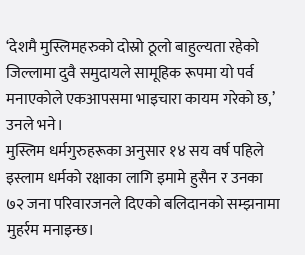‘देशमै मुस्लिमहरुको दोस्रो ठूलो बाहुल्यता रहेको जिल्लामा दुवै समुदायले सामूहिक रूपमा यो पर्व मनाएकोले एकआपसमा भाइचारा कायम गरेको छ,’ उनले भने।
मुस्लिम धर्मगुरुहरूका अनुसार १४ सय वर्ष पहिले इस्लाम धर्मको रक्षाका लागि इमामे हुसैन र उनका ७२ जना परिवारजनले दिएको बलिदानको सम्झनामा मुहर्रम मनाइन्छ।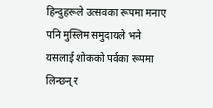हिन्दुहरूले उत्सवका रूपमा मनाए पनि मुस्लिम समुदायले भने यसलाई शोकको पर्वका रूपमा लिन्छन् र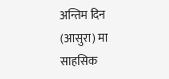अन्तिम दिन (आसुरा) मा साहसिक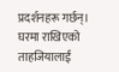प्रदर्शनहरू गर्छन्।
घरमा राखिएको ताहजियालाई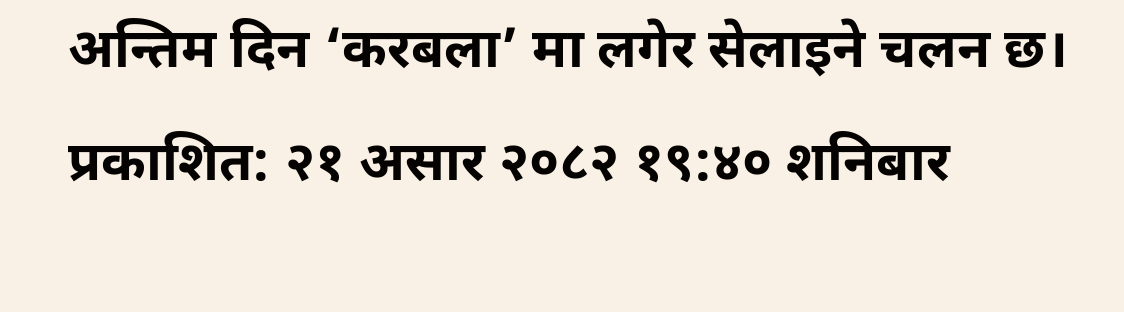अन्तिम दिन ‘करबला’ मा लगेर सेलाइने चलन छ।
प्रकाशित: २१ असार २०८२ १९:४० शनिबार